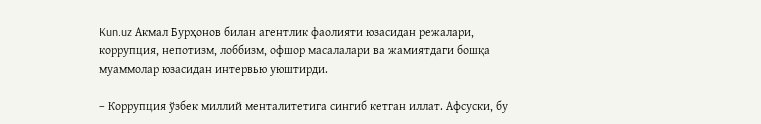Kun.uz Акмал Бурҳонов билан агентлик фаолияти юзасидан режалари, коррупция, непотизм, лоббизм, офшор масалалари ва жамиятдаги бошқа муаммолар юзасидан интервью уюштирди.

– Коррупция ўзбек миллий менталитетига сингиб кетган иллат. Афсуски, бу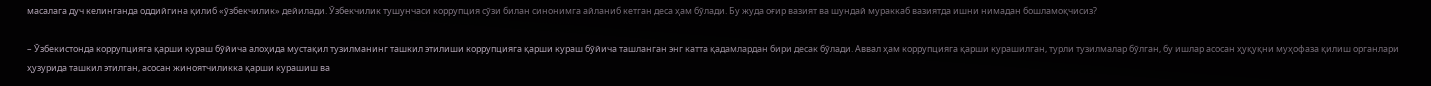масалага дуч келинганда оддийгина қилиб «ўзбекчилик» дейилади. Ўзбекчилик тушунчаси коррупция сўзи билан синонимга айланиб кетган деса ҳам бўлади. Бу жуда оғир вазият ва шундай мураккаб вазиятда ишни нимадан бошламоқчисиз?

– Ўзбекистонда коррупцияга қарши кураш бўйича алоҳида мустақил тузилманинг ташкил этилиши коррупцияга қарши кураш бўйича ташланган энг катта қадамлардан бири десак бўлади. Аввал ҳам коррупцияга қарши курашилган, турли тузилмалар бўлган, бу ишлар асосан ҳуқуқни муҳофаза қилиш органлари ҳузурида ташкил этилган, асосан жиноятчиликка қарши курашиш ва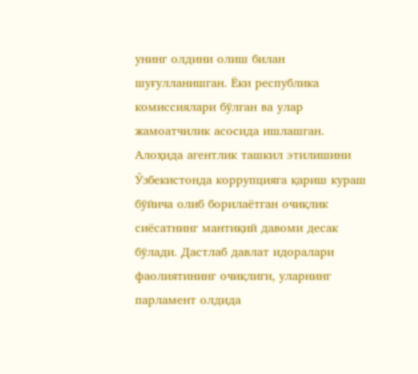унинг олдини олиш билан шуғулланишган. Ёки республика комиссиялари бўлган ва улар жамоатчилик асосида ишлашган. Алоҳида агентлик ташкил этилишини Ўзбекистонда коррупцияга қариш кураш бўйича олиб борилаётган очиқлик сиёсатнинг мантиқий давоми десак бўлади. Дастлаб давлат идоралари фаолиятининг очиқлиги, уларнинг парламент олдида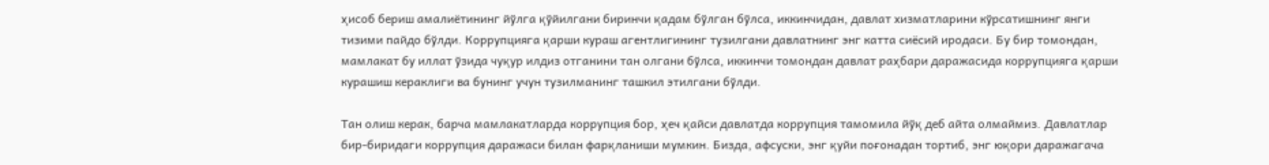ҳисоб бериш амалиётининг йўлга қўйилгани биринчи қадам бўлган бўлса, иккинчидан, давлат хизматларини кўрсатишнинг янги тизими пайдо бўлди. Коррупцияга қарши кураш агентлигининг тузилгани давлатнинг энг катта сиёсий иродаси. Бу бир томондан, мамлакат бу иллат ўзида чуқур илдиз отганини тан олгани бўлса, иккинчи томондан давлат раҳбари даражасида коррупцияга қарши курашиш кераклиги ва бунинг учун тузилманинг ташкил этилгани бўлди.

Тан олиш керак, барча мамлакатларда коррупция бор, ҳеч қайси давлатда коррупция тамомила йўқ деб айта олмаймиз. Давлатлар бир-биридаги коррупция даражаси билан фарқланиши мумкин. Бизда, афсуски, энг қуйи поғонадан тортиб, энг юқори даражагача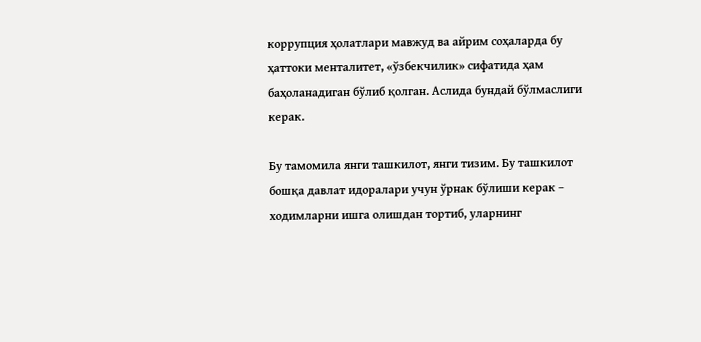коррупция ҳолатлари мавжуд ва айрим соҳаларда бу ҳаттоки менталитет, «ўзбекчилик» сифатида ҳам баҳоланадиган бўлиб қолган. Аслида бундай бўлмаслиги керак.

Бу тамомила янги ташкилот, янги тизим. Бу ташкилот бошқа давлат идоралари учун ўрнак бўлиши керак – ходимларни ишга олишдан тортиб, уларнинг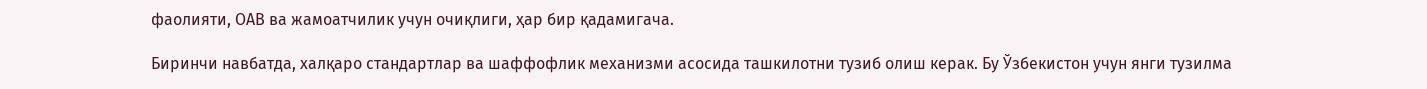фаолияти, ОАВ ва жамоатчилик учун очиқлиги, ҳар бир қадамигача.

Биринчи навбатда, халқаро стандартлар ва шаффофлик механизми асосида ташкилотни тузиб олиш керак. Бу Ўзбекистон учун янги тузилма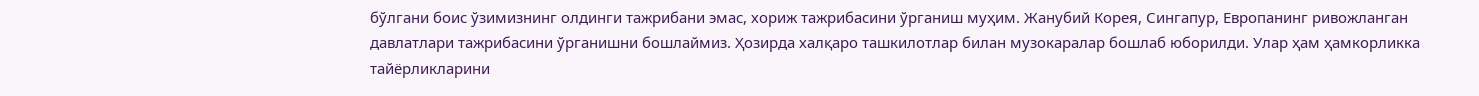бўлгани боис ўзимизнинг олдинги тажрибани эмас, хориж тажрибасини ўрганиш муҳим. Жанубий Корея, Сингапур, Европанинг ривожланган давлатлари тажрибасини ўрганишни бошлаймиз. Ҳозирда халқаро ташкилотлар билан музокаралар бошлаб юборилди. Улар ҳам ҳамкорликка тайёрликларини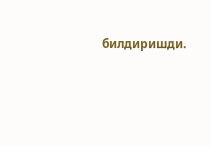билдиришди.